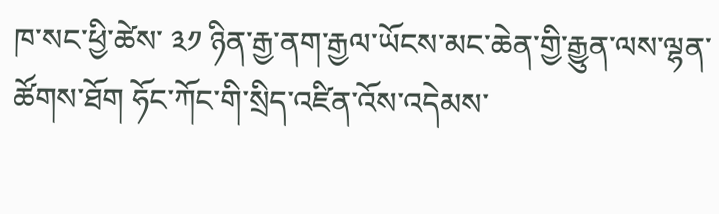ཁ་སང་ཕྱི་ཚེས་ ༣༡ ཉིན་རྒྱ་ནག་རྒྱལ་ཡོངས་མང་ཆེན་གྱི་རྒྱུན་ལས་ལྷན་ཚོགས་ཐོག ཧོང་ཀོང་གི་སྲིད་འཛིན་འོས་འདེམས་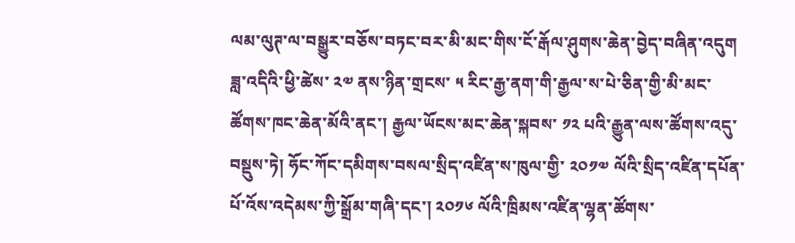ལམ་ལུཊ་ལ་བསྒྱུར་བཅོས་བཏང་བར་མི་མང་གིས་ངོ་རྒོལ་ཤུགས་ཆེན་བྱེད་བཞིན་འདུག
ཟླ་འདིའི་ཕྱི་ཚེས་ ༢༧ ནས་ཉིན་གྲངས་ ༥ རིང་རྒྱ་ནག་གི་རྒྱལ་ས་པེ་ཅིན་གྱི་མི་མང་ཚོགས་ཁང་ཆེན་མོའི་ནང་། རྒྱལ་ཡོངས་མང་ཆེན་སྐབས་ ༡༢ པའི་རྒྱུན་ལས་ཚོགས་འདུ་བསྡུས་ཏེ། ཧོང་ཀོང་དམིགས་བསལ་སྲིད་འཛིན་ས་ཁུལ་གྱི་ ༢༠༡༧ ལོའི་སྲིད་འཛིན་དཔོན་པོ་འོས་འདེམས་ཀྱི་སྒྲོམ་གཞི་དང་། ༢༠༡༦ ལོའི་ཁྲིམས་འཛིན་ལྷན་ཚོགས་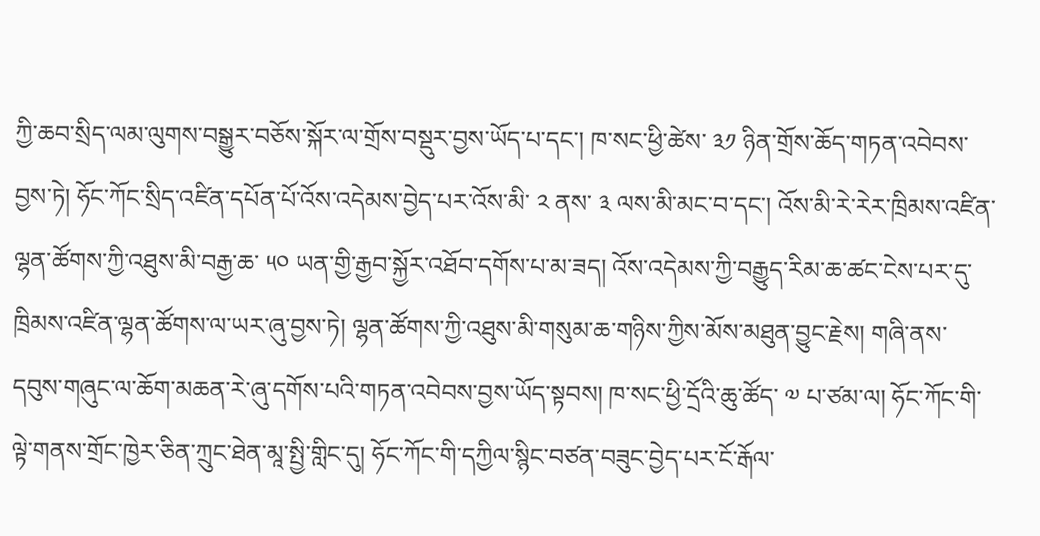ཀྱི་ཆབ་སྲིད་ལམ་ལུགས་བསྒྱུར་བཅོས་སྐོར་ལ་གྲོས་བསྡུར་བྱས་ཡོད་པ་དང་། ཁ་སང་ཕྱི་ཚེས་ ༣༡ ཉིན་གྲོས་ཆོད་གཏན་འབེབས་བྱས་ཏེ། ཧོང་ཀོང་སྲིད་འཛིན་དཔོན་པོ་འོས་འདེམས་བྱེད་པར་འོས་མི་ ༢ ནས་ ༣ ལས་མི་མང་བ་དང་། འོས་མི་རེ་རེར་ཁྲིམས་འཛིན་ལྷན་ཚོགས་ཀྱི་འཐུས་མི་བརྒྱ་ཆ་ ༥༠ ཡན་གྱི་རྒྱབ་སྐྱོར་འཐོབ་དགོས་པ་མ་ཟད། འོས་འདེམས་ཀྱི་བརྒྱུད་རིམ་ཆ་ཚང་ངེས་པར་དུ་ཁྲིམས་འཛིན་ལྷན་ཚོགས་ལ་ཡར་ཞུ་བྱས་ཏེ། ལྷན་ཚོགས་ཀྱི་འཐུས་མི་གསུམ་ཆ་གཉིས་ཀྱིས་མོས་མཐུན་བྱུང་རྗེས། གཞི་ནས་དབུས་གཞུང་ལ་ཆོག་མཆན་རེ་ཞུ་དགོས་པའི་གཏན་འབེབས་བྱས་ཡོད་སྟབས། ཁ་སང་ཕྱི་དྲོའི་ཆུ་ཚོད་ ༧ པ་ཙམ་ལ། ཧོང་ཀོང་གི་ལྟེ་གནས་གྲོང་ཁྱེར་ཅིན་ཀྲུང་ཐེན་མཱ་སྤྱི་གླིང་དུ། ཧོང་ཀོང་གི་དཀྱིལ་སྙིང་བཙན་བཟུང་བྱེད་པར་ངོ་རྒོལ་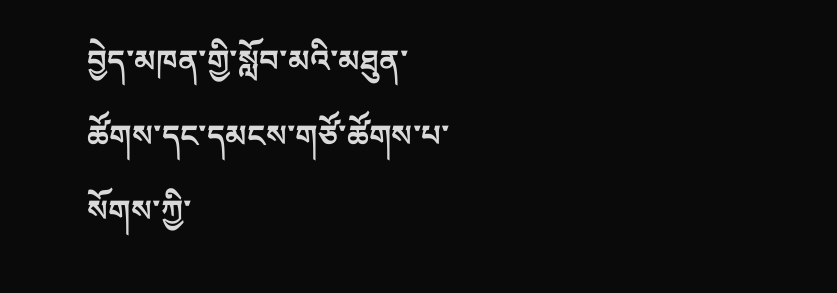བྱེད་མཁན་གྱི་སློབ་མའི་མཐུན་ཚོགས་དང་དམངས་གཙོ་ཚོགས་པ་སོགས་ཀྱི་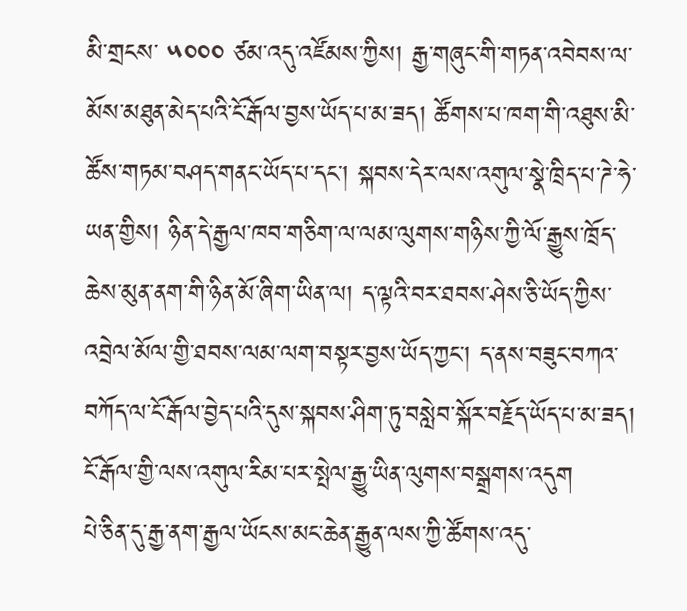མི་གྲངས་ ༥༠༠༠ ཙམ་འདུ་འཛོམས་ཀྱིས། རྒྱ་གཞུང་གི་གཏན་འབེབས་ལ་མོས་མཐུན་མེད་པའི་ངོ་རྒོལ་བྱས་ཡོད་པ་མ་ཟད། ཚོགས་པ་ཁག་གི་འཐུས་མི་ཚོས་གཏམ་བཤད་གནང་ཡོད་པ་དང་། སྐབས་དེར་ལས་འགུལ་སྣེ་ཁྲིད་པ་ཌེ་ཧེ་ཡན་གྱིས། ཉིན་དེ་རྒྱལ་ཁབ་གཅིག་ལ་ལམ་ལུགས་གཉིས་ཀྱི་ལོ་རྒྱུས་ཁྲོད་ཆེས་མུན་ནག་གི་ཉིན་མོ་ཞིག་ཡིན་ལ། ད་ལྟའི་བར་ཐབས་ཤེས་ཅི་ཡོད་ཀྱིས་འབྲེལ་མོལ་གྱི་ཐབས་ལམ་ལག་བསྟར་བྱས་ཡོད་ཀྱང་། ད་ནས་བཟུང་བཀའ་བཀོད་ལ་ངོ་རྒོལ་བྱེད་པའི་དུས་སྐབས་ཤིག་ཏུ་བསླེབ་སྐོར་བརྗོད་ཡོད་པ་མ་ཟད། ངོ་རྒོལ་གྱི་ལས་འགུལ་རིམ་པར་སྤེལ་རྒྱུ་ཡིན་ལུགས་བསྒྲགས་འདུག
པེ་ཅིན་དུ་རྒྱ་ནག་རྒྱལ་ཡོངས་མང་ཆེན་རྒྱུན་ལས་ཀྱི་ཚོགས་འདུ་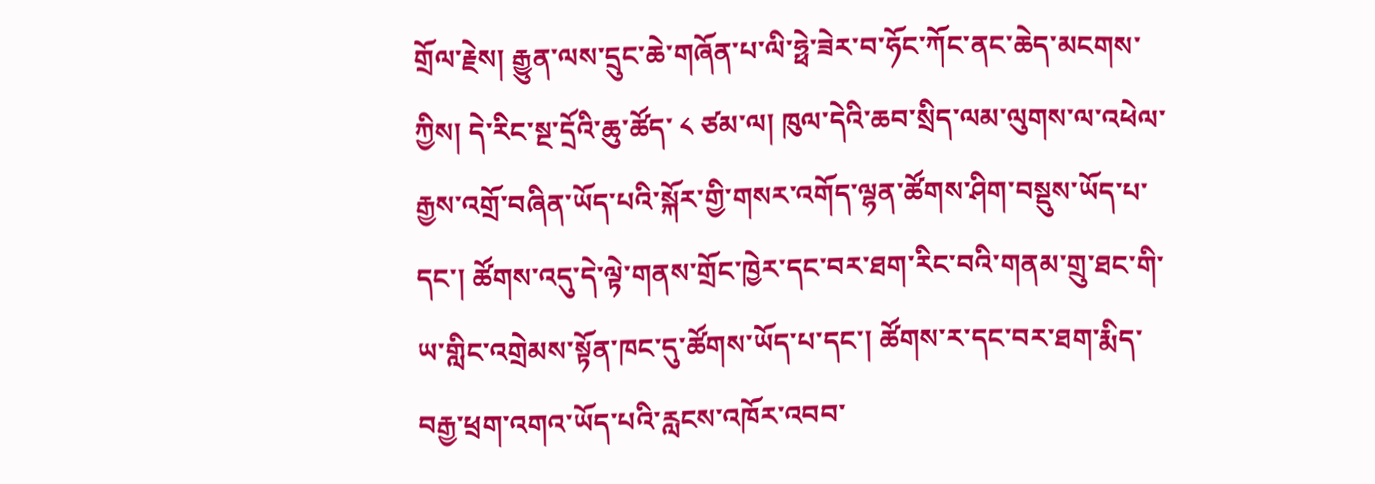གྲོལ་རྗེས། རྒྱུན་ལས་དྲུང་ཆེ་གཞོན་པ་ལི་ཧྥེ་ཟེར་བ་ཧོང་ཀོང་ནང་ཆེད་མངགས་ཀྱིས། དེ་རིང་སྔ་དྲོའི་ཆུ་ཚོད་ ༨ ཙམ་ལ། ཁུལ་དེའི་ཆབ་སྲིད་ལམ་ལུགས་ལ་འཕེལ་རྒྱས་འགྲོ་བཞིན་ཡོད་པའི་སྐོར་གྱི་གསར་འགོད་ལྷན་ཚོགས་ཤིག་བསྡུས་ཡོད་པ་དང་། ཚོགས་འདུ་དེ་ལྟེ་གནས་གྲོང་ཁྱེར་དང་བར་ཐག་རིང་བའི་གནམ་གྲུ་ཐང་གི་ཡ་གླིང་འགྲེམས་སྟོན་ཁང་དུ་ཚོགས་ཡོད་པ་དང་། ཚོགས་ར་དང་བར་ཐག་རྨིད་བརྒྱ་ཕྲག་འགའ་ཡོད་པའི་རླངས་འཁོར་འབབ་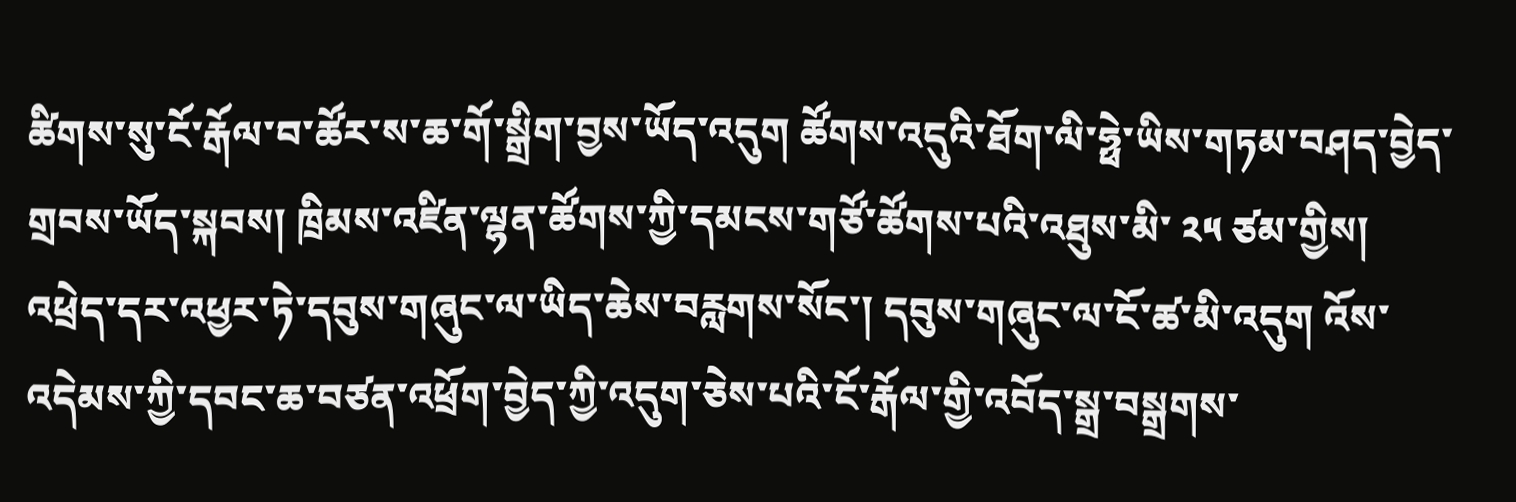ཚིགས་སུ་ངོ་རྒོལ་བ་ཚོར་ས་ཆ་གོ་སྒྲིག་བྱས་ཡོད་འདུག ཚོགས་འདུའི་ཐོག་ལི་ཧྥེ་ཡིས་གཏམ་བཤད་བྱེད་གྲབས་ཡོད་སྐབས། ཁྲིམས་འཛིན་ལྷན་ཚོགས་ཀྱི་དམངས་གཙོ་ཚོགས་པའི་འཐུས་མི་ ༢༥ ཙམ་གྱིས། འཕྲེད་དར་འཕྱར་ཏེ་དབུས་གཞུང་ལ་ཡིད་ཆེས་བརླགས་སོང་། དབུས་གཞུང་ལ་ངོ་ཚ་མི་འདུག འོས་འདེམས་ཀྱི་དབང་ཆ་བཙན་འཕྲོག་བྱེད་ཀྱི་འདུག་ཅེས་པའི་ངོ་རྒོལ་གྱི་འབོད་སྒྲ་བསྒྲགས་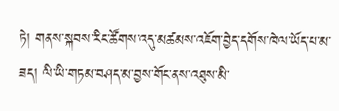ཏེ། གནས་སྐབས་རིང་ཚོགས་འདུ་མཚམས་འཇོག་བྱེད་དགོས་ཁེལ་ཡོད་པ་མ་ཟད། ལི་ཡི་གཏམ་བཤད་མ་བྱས་གོང་ནས་འཐུས་མི་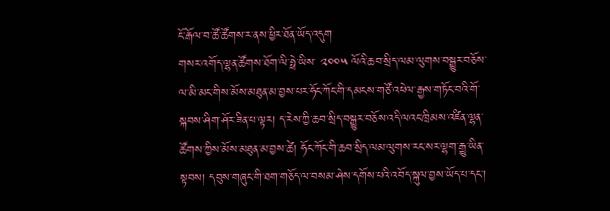ངོ་རྒོལ་བ་ཚོ་ཚོགས་ར་ནས་ཕྱིར་ཐོན་ཡོད་འདུག
གསར་འགོད་ལྷན་ཚོགས་ཐོག་ལི་ཧྥེ་ཡིས་ ༢༠༠༥ ལོའི་ཆབ་སྲིད་ལམ་ལུགས་བསྒྱུར་བཅོས་ལ་མི་མང་གིས་མོས་མཐུན་མ་བྱས་པར་ཧོང་ཀོང་གི་དམངས་གཙོ་འཕེལ་རྒྱས་གཏོང་བའི་གོ་སྐབས་ཤིག་ཤོར་ཟིན་པ་ལྟར། ད་རེས་ཀྱི་ཆབ་སྲིད་བསྒྱུར་བཅོས་འདི་ལའང་ཁྲིམས་འཛིན་ལྷན་ཚོགས་ཀྱིས་མོས་མཐུན་མ་བྱས་ཚེ། ཧོང་ཀོང་གི་ཆབ་སྲིད་ལམ་ལུགས་རང་སར་ལྷག་རྒྱུ་ཡིན་སྟབས། དབུས་གཞུང་གི་ཐག་གཅོད་ལ་བསམ་ཤེས་དགོས་པའི་འབོད་སྐུལ་བྱས་ཡོད་པ་དང་།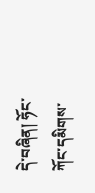དེ་བཞིན། ཧོང་ཀོང་དམིགས་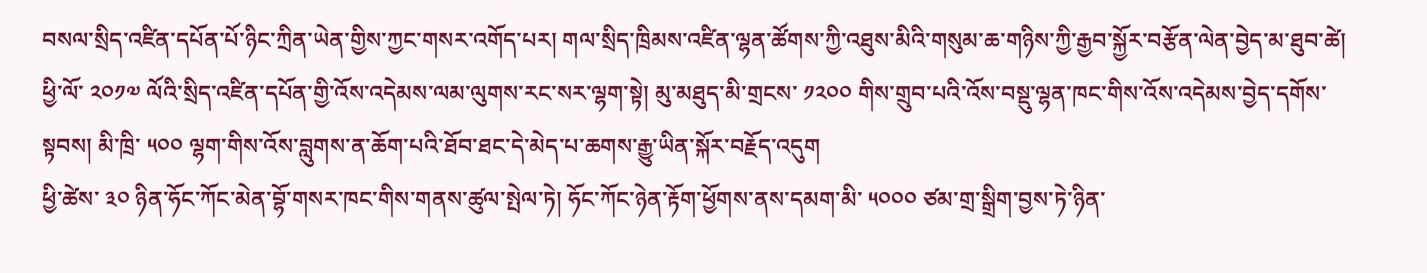བསལ་སྲིད་འཛིན་དཔོན་པོ་ཉིང་ཀྲིན་ཡེན་གྱིས་ཀྱང་གསར་འགོད་པར། གལ་སྲིད་ཁྲིམས་འཛིན་ལྷན་ཚོགས་ཀྱི་འཐུས་མིའི་གསུམ་ཆ་གཉིས་ཀྱི་རྒྱབ་སྐྱོར་བརྩོན་ལེན་བྱེད་མ་ཐུབ་ཚེ། ཕྱི་ལོ་ ༢༠༡༧ ལོའི་སྲིད་འཛིན་དཔོན་གྱི་འོས་འདེམས་ལམ་ལུགས་རང་སར་ལྷག་སྟེ། མུ་མཐུད་མི་གྲངས་ ༡༢༠༠ གིས་གྲུབ་པའི་འོས་བསྡུ་ལྷན་ཁང་གིས་འོས་འདེམས་བྱེད་དགོས་སྟབས། མི་ཁྲི་ ༥༠༠ ལྷག་གིས་འོས་བླུགས་ན་ཆོག་པའི་ཐོབ་ཐང་དེ་མེད་པ་ཆགས་རྒྱུ་ཡིན་སྐོར་བརྗོད་འདུག
ཕྱི་ཚེས་ ༣༠ ཉིན་ཧོང་ཀོང་མེན་བྷོ་གསར་ཁང་གིས་གནས་ཚུལ་སྤེལ་ཏེ། ཧོང་ཀོང་ཉེན་རྟོག་ཕྱོགས་ནས་དམག་མི་ ༥༠༠༠ ཙམ་གྲ་སྒྲིག་བྱས་ཏེ་ཉིན་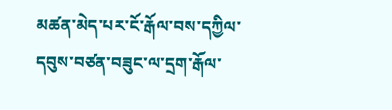མཚན་མེད་པར་ངོ་རྒོལ་བས་དཀྱིལ་དབུས་བཙན་བཟུང་ལ་དྲག་རྒོལ་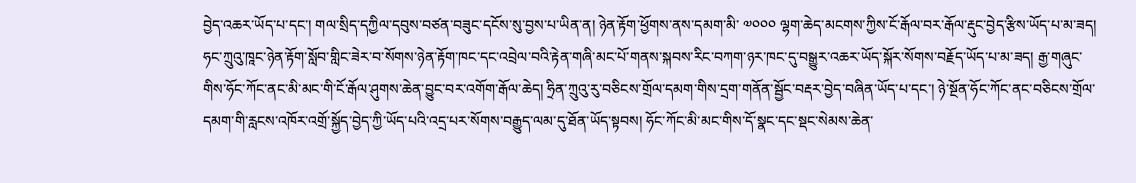བྱེད་འཆར་ཡོད་པ་དང་། གལ་སྲིད་དཀྱིལ་དབུས་བཙན་བཟུང་དངོས་སུ་བྱས་པ་ཡིན་ན། ཉེན་རྟོག་ཕྱོགས་ནས་དམག་མི་ ༧༠༠༠ ལྷག་ཆེད་མངགས་ཀྱིས་ངོ་རྒོལ་བར་རྒོལ་རྡུང་བྱེད་རྩིས་ཡོད་པ་མ་ཟད། ཧང་ཀྲུའུ་ཁཱང་ཉེན་རྟོག་སློབ་གླིང་ཟེར་བ་སོགས་ཉེན་རྟོག་ཁང་དང་འབྲེལ་བའི་རྟེན་གཞི་མང་པོ་གནས་སྐབས་རིང་བཀག་ཉར་ཁང་དུ་བསྒྱུར་འཆར་ཡོད་སྐོར་སོགས་བརྗོད་ཡོད་པ་མ་ཟད། རྒྱ་གཞུང་གིས་ཧོང་ཀོང་ནང་མི་མང་གི་ངོ་རྒོལ་ཤུགས་ཆེན་བྱུང་བར་འགོག་རྒོལ་ཆེད། ཧྲིན་ཀྲུའུ་རུ་བཅིངས་གྲོལ་དམག་གིས་དྲག་གནོན་སྦྱོང་བརྡར་བྱེད་བཞིན་ཡོད་པ་དང་། ཉེ་སྔོན་ཧོང་ཀོང་ནང་བཅིངས་གྲོལ་དམག་གི་རླངས་འཁོར་འགྲོ་སྐྱོད་བྱེད་ཀྱི་ཡོད་པའི་འདྲ་པར་སོགས་བརྒྱུད་ལམ་དུ་ཐོན་ཡོད་སྟབས། ཧོང་ཀོང་མི་མང་གིས་དོ་སྣང་དང་སྡང་སེམས་ཆེན་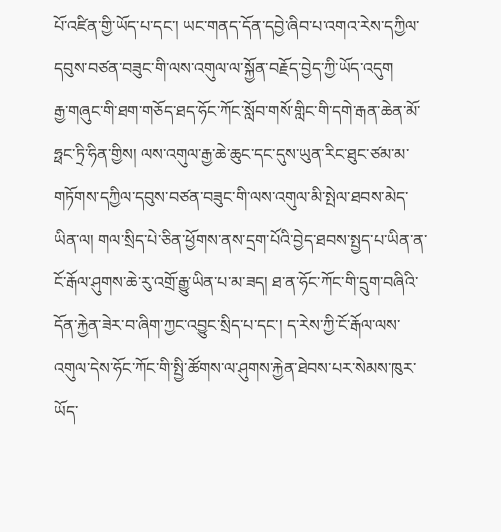པོ་འཛིན་གྱི་ཡོད་པ་དང་། ཡང་གནད་དོན་དབྱེ་ཞིབ་པ་འགའ་རེས་དཀྱིལ་དབུས་བཙན་བཟུང་གི་ལས་འགུལ་ལ་སྐྱོན་བརྗོད་བྱེད་ཀྱི་ཡོད་འདུག
རྒྱ་གཞུང་གི་ཐག་གཅོད་ཐད་ཧོང་ཀོང་སློབ་གསོ་གླིང་གི་དགེ་རྒན་ཆེན་མོ་ཧྥང་ཏྲི་ཧིན་གྱིས། ལས་འགུལ་རྒྱ་ཆེ་ཆུང་དང་དུས་ཡུན་རིང་ཐུང་ཙམ་མ་གཏོགས་དཀྱིལ་དབུས་བཙན་བཟུང་གི་ལས་འགུལ་མི་སྤེལ་ཐབས་མེད་ཡིན་ལ། གལ་སྲིད་པེ་ཅིན་ཕྱོགས་ནས་དྲག་པོའི་བྱེད་ཐབས་སྤྱད་པ་ཡིན་ན་ངོ་རྒོལ་ཤུགས་ཆེ་རུ་འགྲོ་རྒྱུ་ཡིན་པ་མ་ཟད། ཐ་ན་ཧོང་ཀོང་གི་དྲུག་བཞིའི་དོན་རྐྱེན་ཟེར་བ་ཞིག་ཀྱང་འབྱུང་སྲིད་པ་དང་། ད་རེས་ཀྱི་ངོ་རྒོལ་ལས་འགུལ་དེས་ཧོང་ཀོང་གི་སྤྱི་ཚོགས་ལ་ཤུགས་རྐྱེན་ཐེབས་པར་སེམས་ཁུར་ཡོད་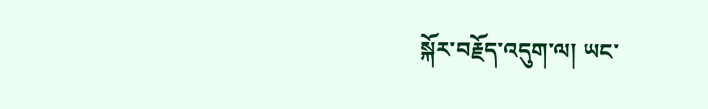སྐོར་བརྗོད་འདུག་ལ། ཡང་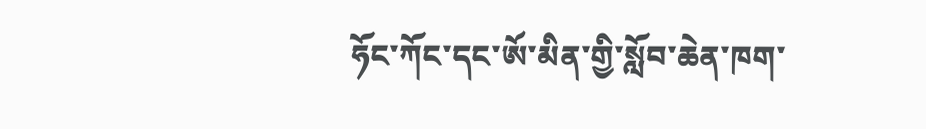ཧོང་ཀོང་དང་ཨོ་མིན་གྱི་སློབ་ཆེན་ཁག་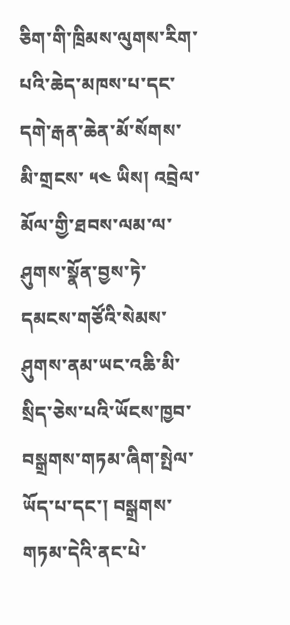ཅིག་གི་ཁྲིམས་ལུགས་རིག་པའི་ཆེད་མཁས་པ་དང་དགེ་རྒན་ཆེན་མོ་སོགས་མི་གྲངས་ ༥༤ ཡིས། འབྲེལ་མོལ་གྱི་ཐབས་ལམ་ལ་ཤུགས་སྣོན་བྱས་ཏེ་དམངས་གཙོའི་སེམས་ཤུགས་ནམ་ཡང་འཆི་མི་སྲིད་ཅེས་པའི་ཡོངས་ཁྱབ་བསྒྲགས་གཏམ་ཞིག་སྤེལ་ཡོད་པ་དང་། བསྒྲགས་གཏམ་དེའི་ནང་པེ་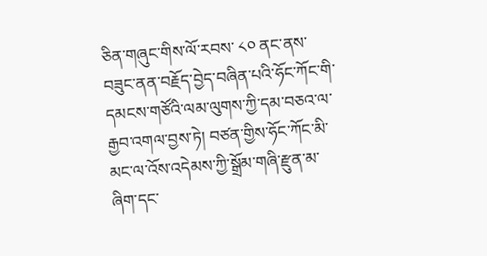ཅིན་གཞུང་གིས་ལོ་རབས་ ༨༠ ནང་ནས་བཟུང་ནན་བརྗོད་བྱེད་བཞིན་པའི་ཧོང་ཀོང་གི་དམངས་གཙོའི་ལམ་ལུགས་ཀྱི་དམ་བཅའ་ལ་རྒྱབ་འགལ་བྱས་ཏེ། བཙན་གྱིས་ཧོང་ཀོང་མི་མང་ལ་འོས་འདེམས་ཀྱི་སྒྲོམ་གཞི་རྫུན་མ་ཞིག་དང་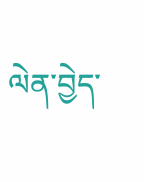ལེན་བྱེད་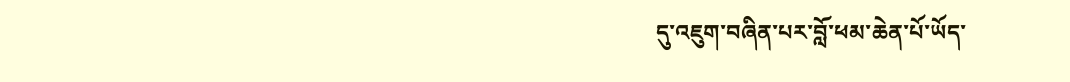དུ་འཇུག་བཞིན་པར་བློ་ཕམ་ཆེན་པོ་ཡོད་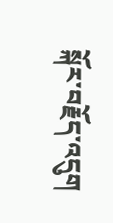སྐོར་བརྗོད་འདུག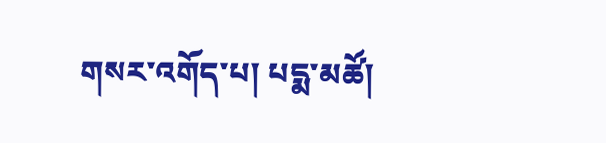གསར་འགོད་པ། པདྨ་མཚོ།